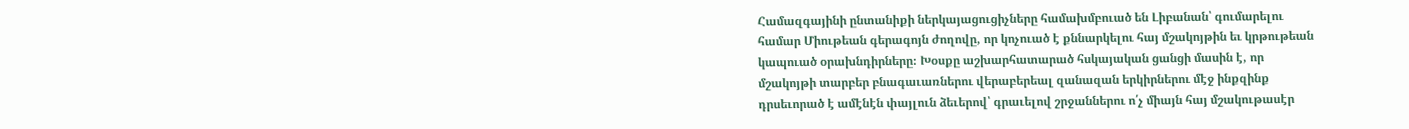Համազգայինի ընտանիքի ներկայացուցիչները համախմբուած են Լիբանան՝ գումարելու համար Միութեան գերագոյն ժողովը, որ կոչուած է քննարկելու հայ մշակոյթին եւ կրթութեան կապուած օրախնդիրները։ Խօսքը աշխարհատարած հսկայական ցանցի մասին է, որ մշակոյթի տարբեր բնագաւառներու վերաբերեալ զանազան երկիրներու մէջ ինքզինք դրսեւորած է ամէնէն փայլուն ձեւերով՝ գրաւելով շրջաններու ո՛չ միայն հայ մշակութասէր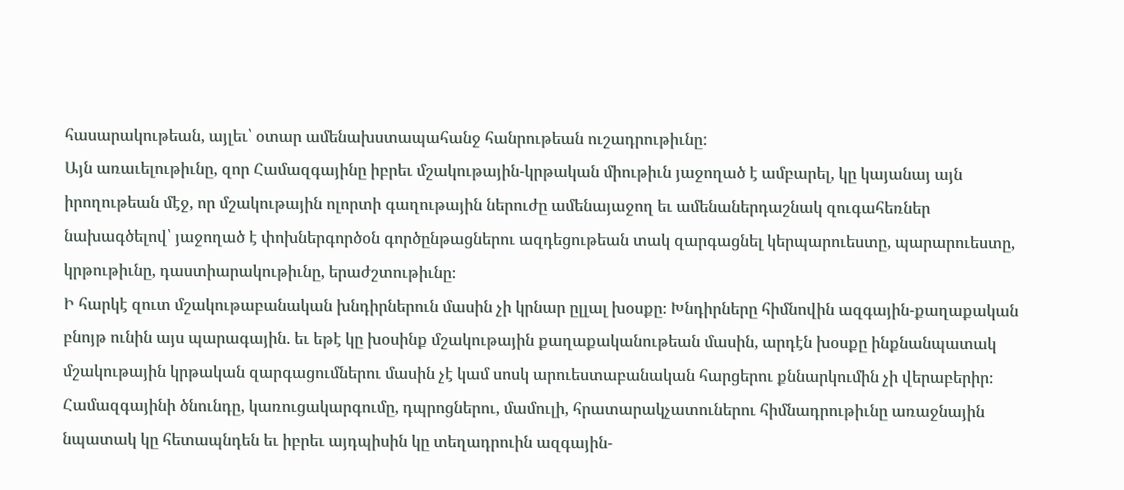հասարակութեան, այլեւ՝ օտար ամենախստապահանջ հանրութեան ուշադրութիւնը:
Այն առաւելութիւնը, զոր Համազգայինը իբրեւ մշակութային-կրթական միութիւն յաջողած է ամբարել, կը կայանայ այն իրողութեան մէջ, որ մշակութային ոլորտի գաղութային ներուժը ամենայաջող եւ ամենաներդաշնակ զուգահեռներ նախագծելով՝ յաջողած է փոխներգործօն գործընթացներու ազդեցութեան տակ զարգացնել կերպարուեստը, պարարուեստը, կրթութիւնը, դաստիարակութիւնը, երաժշտութիւնը։
Ի հարկէ զուտ մշակութաբանական խնդիրներուն մասին չի կրնար ըլլալ խօսքը։ Խնդիրները հիմնովին ազգային-քաղաքական բնոյթ ունին այս պարագային. եւ եթէ կը խօսինք մշակութային քաղաքականութեան մասին, արդէն խօսքը ինքնանպատակ մշակութային կրթական զարգացումներու մասին չէ կամ սոսկ արուեստաբանական հարցերու քննարկումին չի վերաբերիր։ Համազգայինի ծնունդը, կառուցակարգումը, դպրոցներու, մամուլի, հրատարակչատուներու հիմնադրութիւնը առաջնային նպատակ կը հետապնդեն եւ իբրեւ այդպիսին կը տեղադրուին ազգային-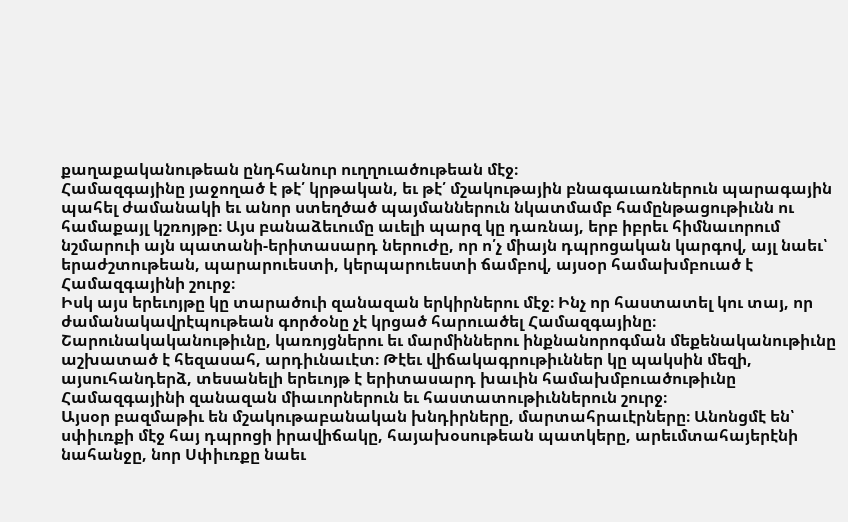քաղաքականութեան ընդհանուր ուղղուածութեան մէջ։
Համազգայինը յաջողած է թէ՛ կրթական, եւ թէ՛ մշակութային բնագաւառներուն պարագային պահել ժամանակի եւ անոր ստեղծած պայմաններուն նկատմամբ համընթացութիւնն ու համաքայլ կշռոյթը։ Այս բանաձեւումը աւելի պարզ կը դառնայ, երբ իբրեւ հիմնաւորում նշմարուի այն պատանի-երիտասարդ ներուժը, որ ո՛չ միայն դպրոցական կարգով, այլ նաեւ՝ երաժշտութեան, պարարուեստի, կերպարուեստի ճամբով, այսօր համախմբուած է Համազգայինի շուրջ։
Իսկ այս երեւոյթը կը տարածուի զանազան երկիրներու մէջ։ Ինչ որ հաստատել կու տայ, որ ժամանակավրէպութեան գործօնը չէ կրցած հարուածել Համազգայինը։ Շարունակականութիւնը, կառոյցներու եւ մարմիններու ինքնանորոգման մեքենականութիւնը աշխատած է հեզասահ, արդիւնաւէտ։ Թէեւ վիճակագրութիւններ կը պակսին մեզի, այսուհանդերձ, տեսանելի երեւոյթ է երիտասարդ խաւին համախմբուածութիւնը Համազգայինի զանազան միաւորներուն եւ հաստատութիւններուն շուրջ։
Այսօր բազմաթիւ են մշակութաբանական խնդիրները, մարտահրաւէրները։ Անոնցմէ են՝ սփիւռքի մէջ հայ դպրոցի իրավիճակը, հայախօսութեան պատկերը, արեւմտահայերէնի նահանջը, նոր Սփիւռքը նաեւ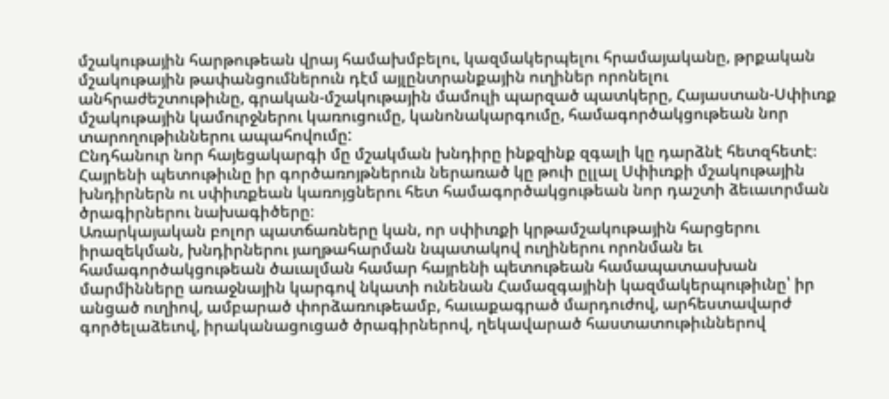մշակութային հարթութեան վրայ համախմբելու, կազմակերպելու հրամայականը, թրքական մշակութային թափանցումներուն դէմ այլընտրանքային ուղիներ որոնելու անհրաժեշտութիւնը, գրական-մշակութային մամուլի պարզած պատկերը, Հայաստան-Սփիւռք մշակութային կամուրջներու կառուցումը, կանոնակարգումը, համագործակցութեան նոր տարողութիւններու ապահովումը:
Ընդհանուր նոր հայեցակարգի մը մշակման խնդիրը ինքզինք զգալի կը դարձնէ հետզհետէ։ Հայրենի պետութիւնը իր գործառոյթներուն ներառած կը թուի ըլլալ Սփիւռքի մշակութային խնդիրներն ու սփիւռքեան կառոյցներու հետ համագործակցութեան նոր դաշտի ձեւաւորման ծրագիրներու նախագիծերը։
Առարկայական բոլոր պատճառները կան, որ սփիւռքի կրթամշակութային հարցերու իրազեկման, խնդիրներու յաղթահարման նպատակով ուղիներու որոնման եւ համագործակցութեան ծաւալման համար հայրենի պետութեան համապատասխան մարմինները առաջնային կարգով նկատի ունենան Համազգայինի կազմակերպութիւնը՝ իր անցած ուղիով, ամբարած փորձառութեամբ, հաւաքագրած մարդուժով, արհեստավարժ գործելաձեւով, իրականացուցած ծրագիրներով, ղեկավարած հաստատութիւններով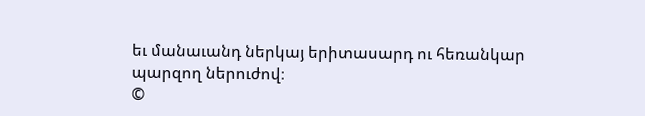եւ մանաւանդ ներկայ երիտասարդ ու հեռանկար պարզող ներուժով։
©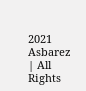2021 Asbarez | All Rights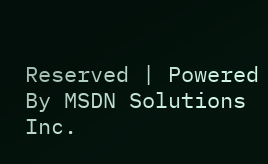Reserved | Powered By MSDN Solutions Inc.